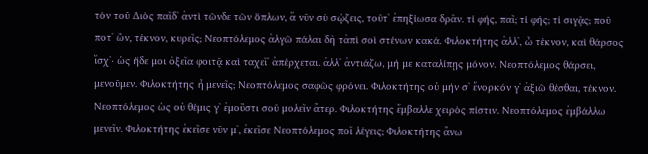τὸν τοῦ Διὸς παῖδʼ ἀντὶ τῶνδε τῶν ὅπλων, ἃ νῦν σὺ σῴζεις, τοῦτʼ ἐπηξίωσα δρᾶν. τί φής, παῖ; τί φής; τί σιγᾷς; ποῦ ποτʼ ὤν, τέκνον, κυρεῖς; Νεοπτόλεμος ἀλγῶ πάλαι δὴ τἀπὶ σοὶ στένων κακά. Φιλοκτήτης ἀλλʼ, ὦ τέκνον, καὶ θάρσος ἴσχʼ· ὡς ἥδε μοι ὀξεῖα φοιτᾷ καὶ ταχεῖʼ ἀπέρχεται. ἀλλʼ ἀντιάζω, μή με καταλίπῃς μόνον. Νεοπτόλεμος θάρσει, μενοῦμεν. Φιλοκτήτης ἦ μενεῖς; Νεοπτόλεμος σαφῶς φρόνει. Φιλοκτήτης οὐ μήν σʼ ἔνορκόν γʼ ἀξιῶ θέσθαι, τέκνον. Νεοπτόλεμος ὡς οὐ θέμις γʼ ἐμοὔστι σοῦ μολεῖν ἄτερ. Φιλοκτήτης ἔμβαλλε χειρὸς πίστιν. Νεοπτόλεμος ἐμβάλλω μενεῖν. Φιλοκτήτης ἐκεῖσε νῦν μʼ, ἐκεῖσε Νεοπτόλεμος ποῖ λέγεις; Φιλοκτήτης ἄνω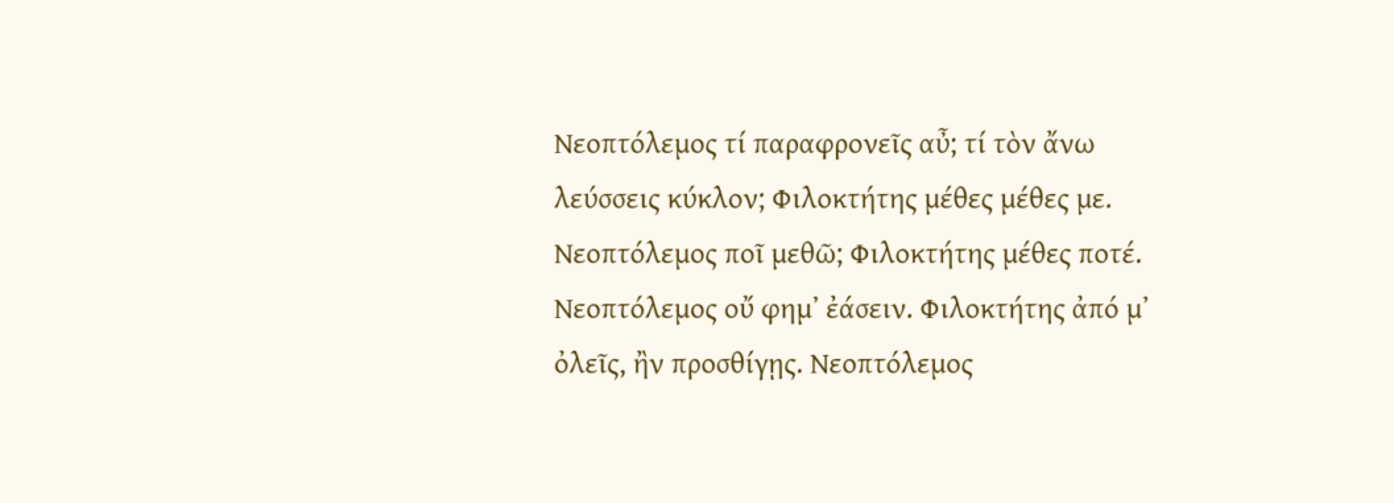Νεοπτόλεμος τί παραφρονεῖς αὖ; τί τὸν ἄνω λεύσσεις κύκλον; Φιλοκτήτης μέθες μέθες με. Νεοπτόλεμος ποῖ μεθῶ; Φιλοκτήτης μέθες ποτέ. Νεοπτόλεμος οὔ φημʼ ἐάσειν. Φιλοκτήτης ἀπό μʼ ὀλεῖς, ἢν προσθίγῃς. Νεοπτόλεμος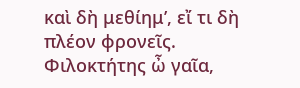καὶ δὴ μεθίημʼ, εἴ τι δὴ πλέον φρονεῖς. Φιλοκτήτης ὦ γαῖα,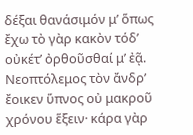δέξαι θανάσιμόν μʼ ὅπως ἔχω τὸ γὰρ κακὸν τόδʼ οὐκέτʼ ὀρθοῦσθαί μʼ ἐᾷ. Νεοπτόλεμος τὸν ἄνδρʼ ἔοικεν ὕπνος οὐ μακροῦ χρόνου ἕξειν· κάρα γὰρ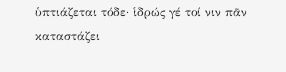ὑπτιάζεται τόδε· ἱδρώς γέ τοί νιν πᾶν καταστάζει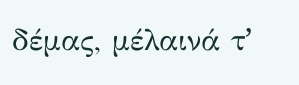δέμας, μέλαινά τʼ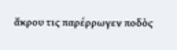ἄκρου τις παρέρρωγεν ποδὸς